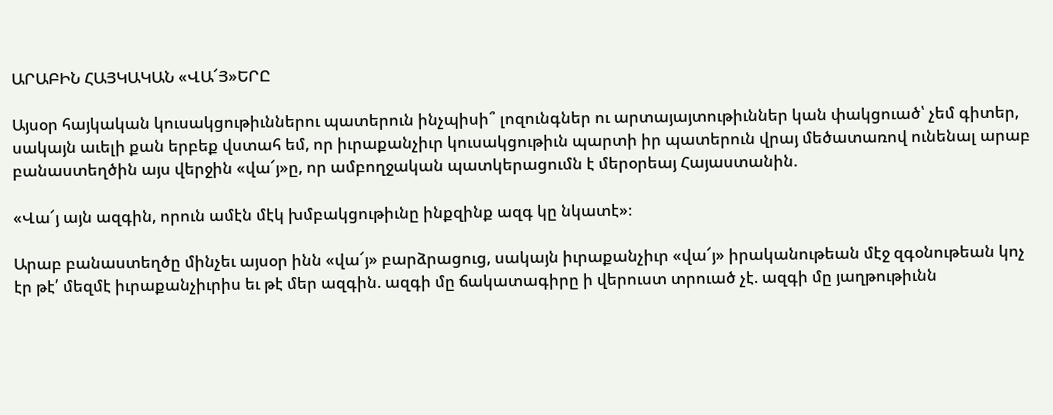ԱՐԱԲԻՆ ՀԱՅԿԱԿԱՆ «ՎԱ՜Յ»ԵՐԸ

Այսօր հայկական կուսակցութիւններու պատերուն ինչպիսի՞ լոզունգներ ու արտայայտութիւններ կան փակցուած՝ չեմ գիտեր, սակայն աւելի քան երբեք վստահ եմ, որ իւրաքանչիւր կուսակցութիւն պարտի իր պատերուն վրայ մեծատառով ունենալ արաբ բանաստեղծին այս վերջին «վա՜յ»ը, որ ամբողջական պատկերացումն է մերօրեայ Հայաստանին.

«Վա՜յ այն ազգին, որուն ամէն մէկ խմբակցութիւնը ինքզինք ազգ կը նկատէ»։

Արաբ բանաստեղծը մինչեւ այսօր ինն «վա՜յ» բարձրացուց, սակայն իւրաքանչիւր «վա՜յ» իրականութեան մէջ զգօնութեան կոչ էր թէ՛ մեզմէ իւրաքանչիւրիս եւ թէ մեր ազգին. ազգի մը ճակատագիրը ի վերուստ տրուած չէ. ազգի մը յաղթութիւնն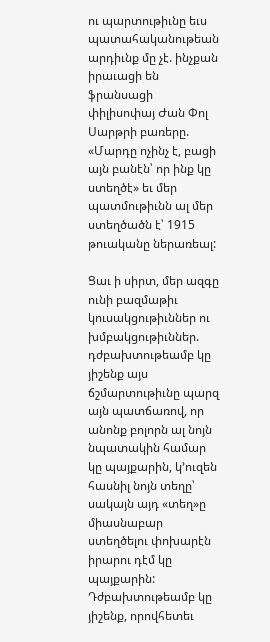ու պարտութիւնը եւս պատահականութեան արդիւնք մը չէ. ինչքան իրաւացի են ֆրանսացի փիլիսոփայ Ժան Փոլ Սարթրի բառերը. «Մարդը ոչինչ է, բացի այն բանէն՝ որ ինք կը ստեղծէ» եւ մեր պատմութիւնն ալ մեր ստեղծածն է՝ 1915 թուականը ներառեալ:

Ցաւ ի սիրտ, մեր ազգը ունի բազմաթիւ կուսակցութիւններ ու խմբակցութիւններ. դժբախտութեամբ կը յիշենք այս ճշմարտութիւնը պարզ այն պատճառով, որ անոնք բոլորն ալ նոյն նպատակին համար կը պայքարին, կ՚ուզեն հասնիլ նոյն տեղը՝ սակայն այդ «տեղ»ը միասնաբար ստեղծելու փոխարէն իրարու դէմ կը պայքարին: Դժբախտութեամբ կը յիշենք, որովհետեւ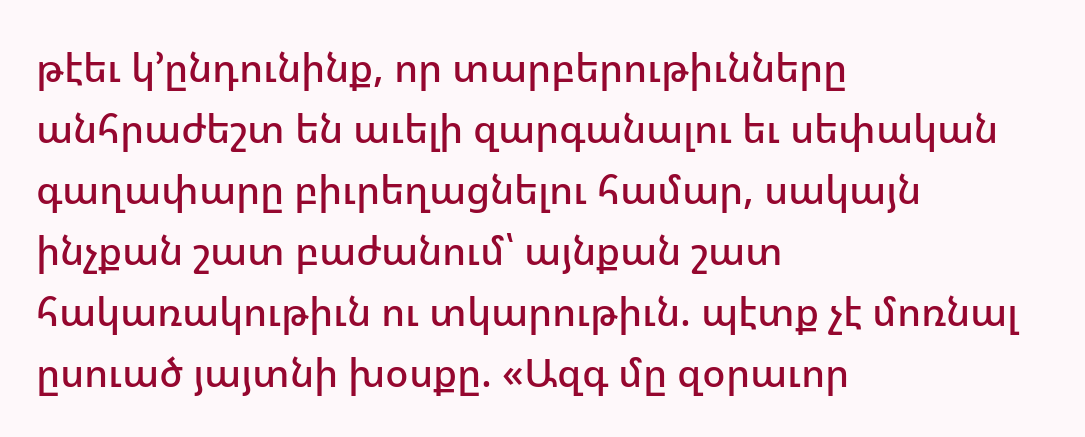թէեւ կ՚ընդունինք, որ տարբերութիւնները անհրաժեշտ են աւելի զարգանալու եւ սեփական գաղափարը բիւրեղացնելու համար, սակայն ինչքան շատ բաժանում՝ այնքան շատ հակառակութիւն ու տկարութիւն. պէտք չէ մոռնալ ըսուած յայտնի խօսքը. «Ազգ մը զօրաւոր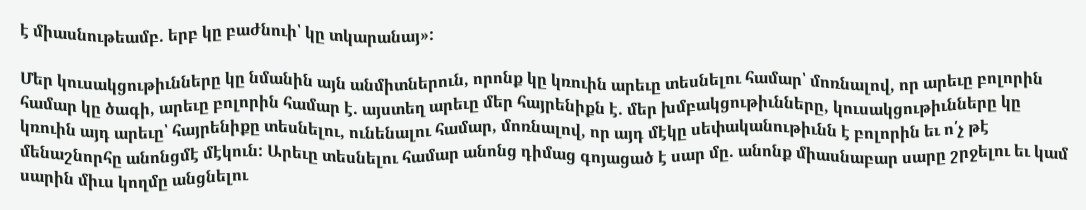է միասնութեամբ. երբ կը բաժնուի՝ կը տկարանայ»:

Մեր կուսակցութիւնները կը նմանին այն անմիտներուն, որոնք կը կռուին արեւը տեսնելու համար՝ մոռնալով, որ արեւը բոլորին համար կը ծագի, արեւը բոլորին համար է. այստեղ արեւը մեր հայրենիքն է. մեր խմբակցութիւնները, կուսակցութիւնները կը կռուին այդ արեւը՝ հայրենիքը տեսնելու, ունենալու համար, մոռնալով, որ այդ մէկը սեփականութիւնն է բոլորին եւ ո՛չ թէ մենաշնորհը անոնցմէ մէկուն: Արեւը տեսնելու համար անոնց դիմաց գոյացած է սար մը. անոնք միասնաբար սարը շրջելու եւ կամ սարին միւս կողմը անցնելու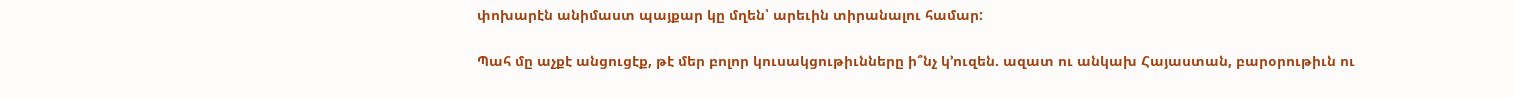փոխարէն անիմաստ պայքար կը մղեն՝ արեւին տիրանալու համար:

Պահ մը աչքէ անցուցէք, թէ մեր բոլոր կուսակցութիւնները ի՞նչ կ՚ուզեն. ազատ ու անկախ Հայաստան, բարօրութիւն ու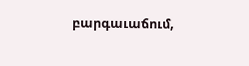բարգաւաճում,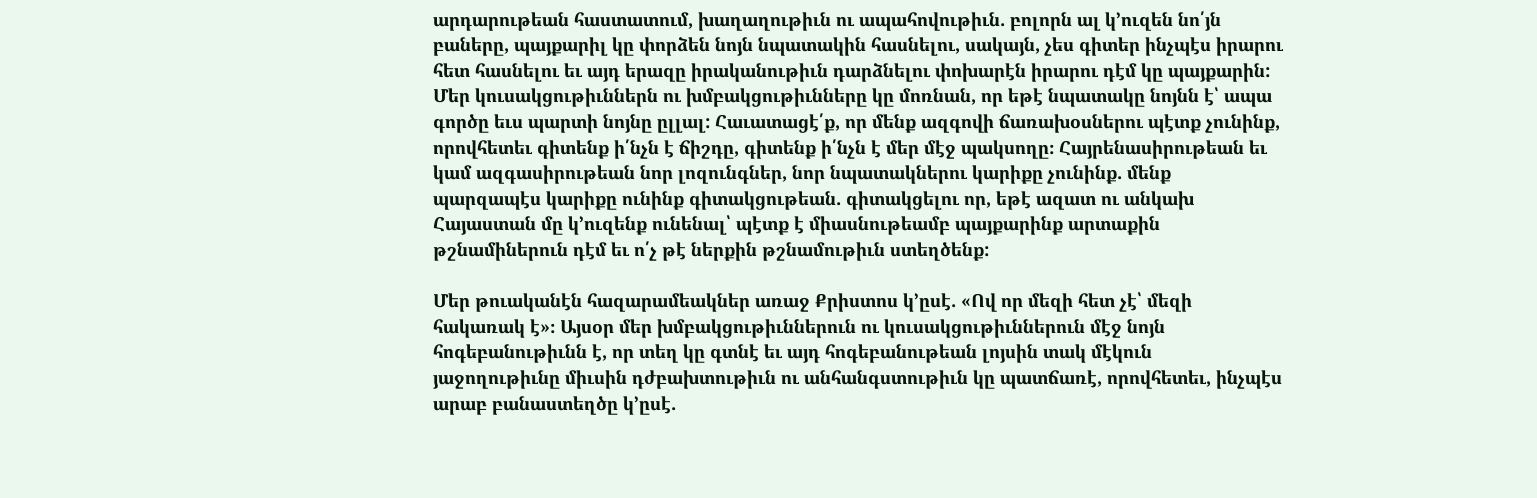արդարութեան հաստատում, խաղաղութիւն ու ապահովութիւն. բոլորն ալ կ՚ուզեն նո՛յն բաները, պայքարիլ կը փորձեն նոյն նպատակին հասնելու, սակայն, չես գիտեր ինչպէս իրարու հետ հասնելու եւ այդ երազը իրականութիւն դարձնելու փոխարէն իրարու դէմ կը պայքարին: Մեր կուսակցութիւններն ու խմբակցութիւնները կը մոռնան, որ եթէ նպատակը նոյնն է՝ ապա գործը եւս պարտի նոյնը ըլլալ: Հաւատացէ՛ք, որ մենք ազգովի ճառախօսներու պէտք չունինք, որովհետեւ գիտենք ի՛նչն է ճիշդը, գիտենք ի՛նչն է մեր մէջ պակսողը։ Հայրենասիրութեան եւ կամ ազգասիրութեան նոր լոզունգներ, նոր նպատակներու կարիքը չունինք. մենք պարզապէս կարիքը ունինք գիտակցութեան. գիտակցելու որ, եթէ ազատ ու անկախ Հայաստան մը կ՚ուզենք ունենալ՝ պէտք է միասնութեամբ պայքարինք արտաքին թշնամիներուն դէմ եւ ո՛չ թէ ներքին թշնամութիւն ստեղծենք:

Մեր թուականէն հազարամեակներ առաջ Քրիստոս կ՚ըսէ. «Ով որ մեզի հետ չէ՝ մեզի հակառակ է»։ Այսօր մեր խմբակցութիւններուն ու կուսակցութիւններուն մէջ նոյն հոգեբանութիւնն է, որ տեղ կը գտնէ եւ այդ հոգեբանութեան լոյսին տակ մէկուն յաջողութիւնը միւսին դժբախտութիւն ու անհանգստութիւն կը պատճառէ, որովհետեւ, ինչպէս արաբ բանաստեղծը կ՚ըսէ.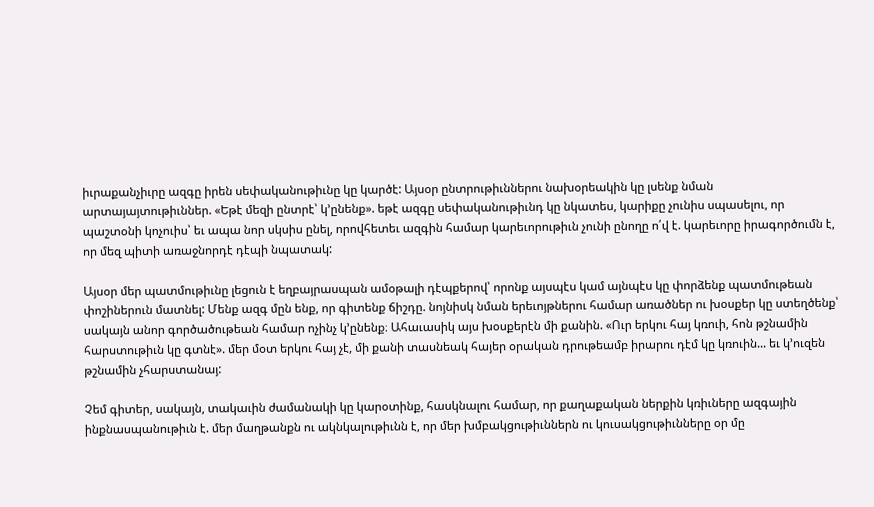իւրաքանչիւրը ազգը իրեն սեփականութիւնը կը կարծէ: Այսօր ընտրութիւններու նախօրեակին կը լսենք նման արտայայտութիւններ. «Եթէ մեզի ընտրէ՝ կ՚ընենք». եթէ ազգը սեփականութիւնդ կը նկատես, կարիքը չունիս սպասելու, որ պաշտօնի կոչուիս՝ եւ ապա նոր սկսիս ընել, որովհետեւ ազգին համար կարեւորութիւն չունի ընողը ո՛վ է. կարեւորը իրագործումն է, որ մեզ պիտի առաջնորդէ դէպի նպատակ:

Այսօր մեր պատմութիւնը լեցուն է եղբայրասպան ամօթալի դէպքերով՝ որոնք այսպէս կամ այնպէս կը փորձենք պատմութեան փոշիներուն մատնել: Մենք ազգ մըն ենք, որ գիտենք ճիշդը. նոյնիսկ նման երեւոյթներու համար առածներ ու խօսքեր կը ստեղծենք՝ սակայն անոր գործածութեան համար ոչինչ կ՚ընենք։ Ահաւասիկ այս խօսքերէն մի քանին. «Ուր երկու հայ կռուի, հոն թշնամին հարստութիւն կը գտնէ». մեր մօտ երկու հայ չէ, մի քանի տասնեակ հայեր օրական դրութեամբ իրարու դէմ կը կռուին... եւ կ՚ուզեն թշնամին չհարստանայ:

Չեմ գիտեր, սակայն, տակաւին ժամանակի կը կարօտինք, հասկնալու համար, որ քաղաքական ներքին կռիւները ազգային ինքնասպանութիւն է. մեր մաղթանքն ու ակնկալութիւնն է, որ մեր խմբակցութիւններն ու կուսակցութիւնները օր մը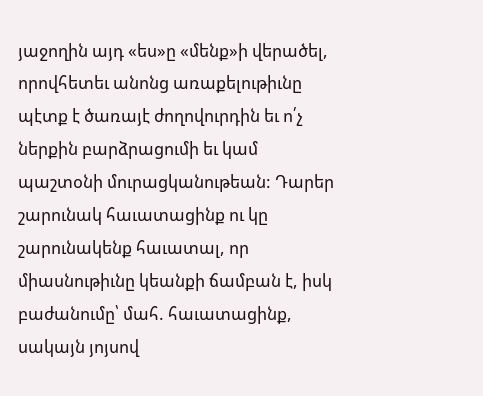յաջողին այդ «ես»ը «մենք»ի վերածել, որովհետեւ անոնց առաքելութիւնը պէտք է ծառայէ ժողովուրդին եւ ո՛չ ներքին բարձրացումի եւ կամ պաշտօնի մուրացկանութեան: Դարեր շարունակ հաւատացինք ու կը շարունակենք հաւատալ, որ միասնութիւնը կեանքի ճամբան է, իսկ բաժանումը՝ մահ. հաւատացինք, սակայն յոյսով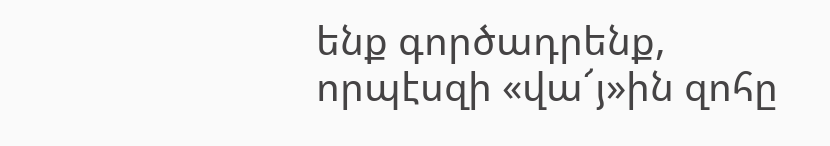ենք գործադրենք, որպէսզի «վա՜յ»ին զոհը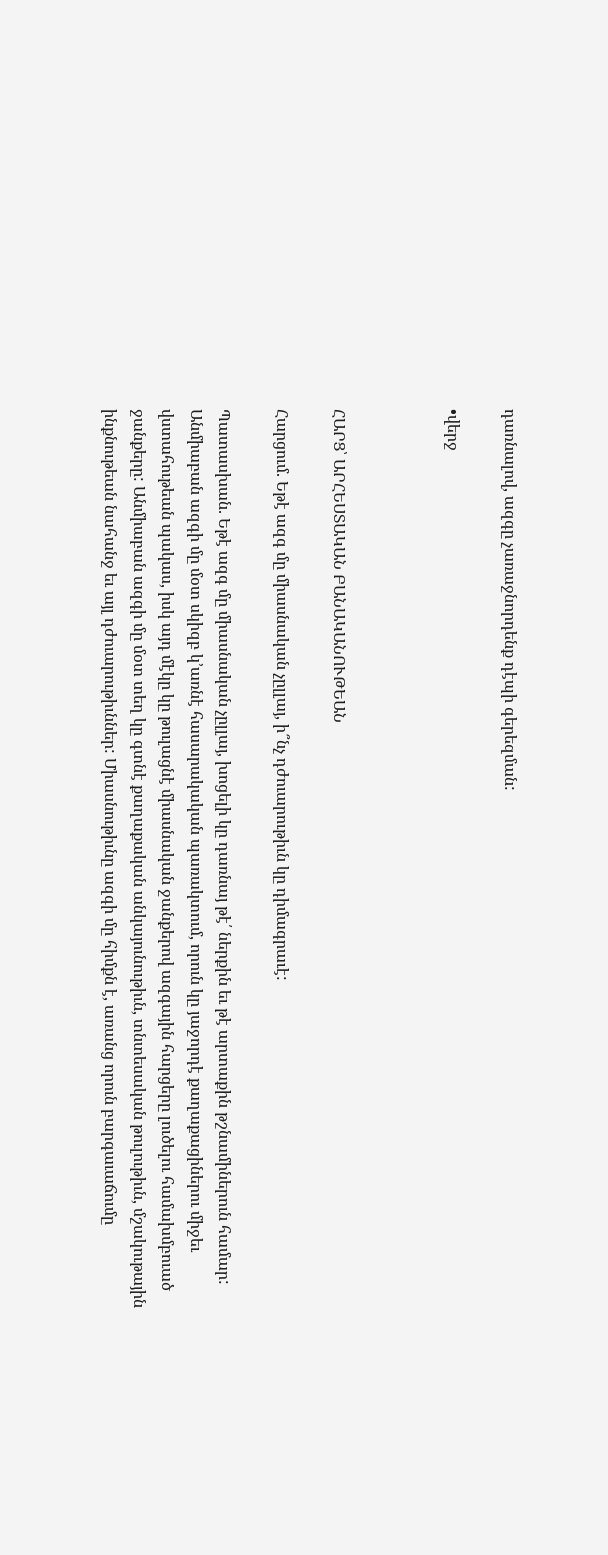դառնալով, ազգը չառաջնորդենք դէպի գերեզման:

•վերջ



ՀԱՐՑ՝ ԱՐՀԵՍՏԱԿԱՆ ԲԱՆԱԿԱՆՈՒԹԵԱՆ

Հարցում. Եթէ ազգ մը միասնական չըլլայ, ի՞նչ դժուարութիւն կը դիմագրաւէ:

Պատասխան. Եթէ ազգ մը միասնական չըլլայ, խոցելի կը դառնայ թէ՛ ներքին եւ թէ արտաքին թշնամիներուն համար: Անմիաբան ազգի մը մօտ սկիզբ կ՚առնէ հասարակական պառակտում, որուն կը յաջորդէ քաղաքացիներու միջեւ վստահութեան պակաս, իսկ այդ մէկը կը թուլացնէ միասնական ջանքերով ազգային հարցերը լուծելու համախմբուած ջանքերը: Անմիաբան ազգի մը մօտ տեղ կը գտնէ քաղաքական անկայունութիւն, տնտեսական թուլութիւն, մշակութային ինքնութեան նահանջ եւ այլ դժուարութիւններ: Միասնութիւնը ազգի մը հիմքն է, առանց որուն բարգաւաճումը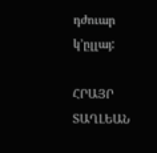դժուար կ՚ըլլայ:

ՀՐԱՅՐ ՏԱՂԼԵԱՆ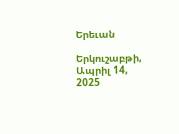Երեւան

Երկուշաբթի, Ապրիլ 14, 2025